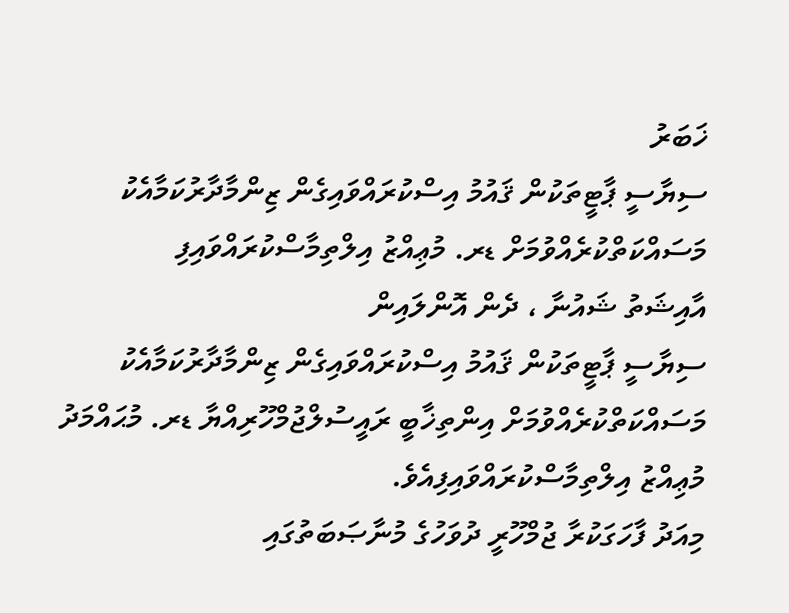ޚަބަރު
ސިޔާސީ ޕާޓީތަކުން ޤައުމު އިސްކުރައްވައިގެން ޒިންމާދާރުކަމާއެކު މަސައްކަތްކުރެއްވުމަށް ޑރ. މުޢިއްޒު އިލްތިމާސްކުރައްވައިފި
އާއިޝަތު ޝައުނާ ، ދެން އޮންލައިން
ސިޔާސީ ޕާޓީތަކުން ޤައުމު އިސްކުރައްވައިގެން ޒިންމާދާރުކަމާއެކު މަސައްކަތްކުރެއްވުމަށް އިންތިޚާބީ ރައީސުލްޖުމްހޫރިއްޔާ ޑރ. މުޙައްމަދު މުޢިއްޒު އިލްތިމާސްކުރައްވައިފިއެވެ.
މިއަދު ފާހަގަކުރާ ޖުމްހޫރީ ދުވަހުގެ މުނާޞަބަތުގައި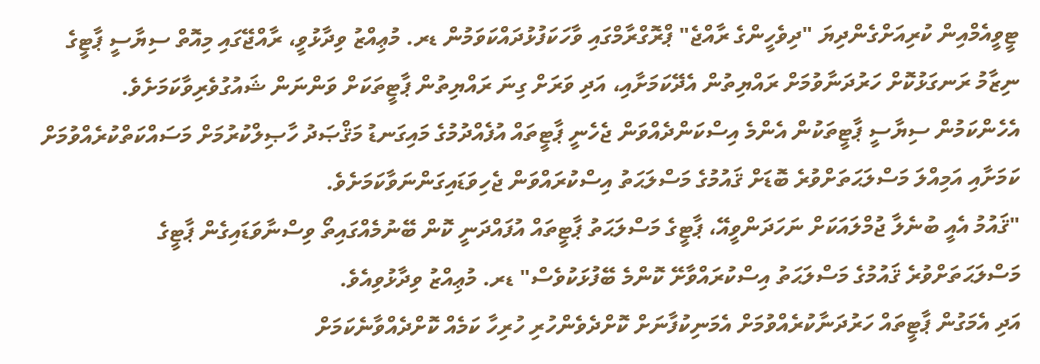ޓީވީއެމްއިން ކުރިއަށްގެންދިޔަ "ދިވެހީންގެ ރާއްޖެ" ޕްރޮގްރާމްގައި ވާހަކަފުޅުދައްކަވަމުން ޑރ. މުޢިއްޒު ވިދާޅުވީ، ރާއްޖޭގައި މިއޮތް ސިޔާސީ ޕާޓީގެ ނިޒާމު ރަނގަޅުކޮށް ހަރުދަނާވުމަށް ރައްޔިތުން އެދޭކަމަށާއި، އަދި ވަރަށް ގިނަ ރައްޔިތުން ޕާޓީތަކަށް ވަންނަން ޝައުގުވެރިވާކަމަށެވެ.
އެހެންކަމުން ސިޔާސީ ޕާޓީތަކުން އެންމެ އިސްކަންދެއްވަން ޖެހެނީ ޕާޓީތައް އުފެއްދުމުގެ މައިގަނޑު މަޤްޞަދު ހާޞިލްކުރުމަށް މަސައްކަތްކުރެއްވުމަށް ކަމަށާއި އަމިއްލަ މަސްލަޙަތަށްވުރެ ބޮޑަށް ޤައުމުގެ މަސްލަޙަތު އިސްކުރައްވަން ޖެހިވަޑައިގަންނަވާކަމަށެވެ.
"ޤައުމު އެއީ ބުނެލާ ޖުމްލައަކަށް ނަހަދަންވީއޭ، ޕާޓީގެ މަސްލަޙަތު ޕާޓީތައް އުފައްދަނީ ކޮން ބޭނުމެއްގައިތޯ ވިސްނާވަޑައިގެން ޕާޓީގެ މަސްލަޙަތަށްވުރެ ޤައުމުގެ މަސްލަޙަތު އިސްކުރައްވާށޭ ކޮންމެ ބޭފުޅަކުވެސް" ޑރ. މުޢިއްޒު ވިދާޅުވިއެވެ.
އަދި އެމަގުން ޕާޓީތައް ހަރުދަނާކުރެއްވުމަށް އެމަނިކުފާނަށް ކޮށްދެވެންހުރި ހުރިހާ ކަމެއް ކޮށްދެއްވާނެކަމަށް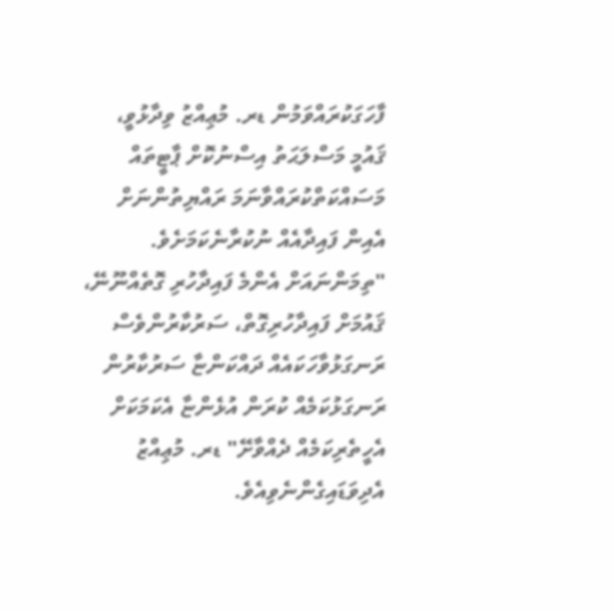ފާހަގަކުރައްވަމުން ޑރ. މުޢިއްޒު ވިދާޅުވީ، ޤައުމީ މަސްލަޙަތު އިސްނުކޮށް ޕާޓީތައް މަސައްކަތްކުރައްވާނަމަ ރައްޔިތުންނަށް އެއިން ފައިދާއެއް ނުކުރާނެކަމަށެވެ.
"ތިމަންނައަށް އެންމެ ފައިދާހުރި ގޮތެއްނޫނޭ، ޤައުމަށް ފައިދާހުރިގޮތް، ސަރުކާރުންވެސް ރަނގަޅުވާހަކައެއް ދައްކަންޏާ ސަރުކާރުން ރަނގަޅުކަމެއް ކުރަން އުޅެންޏާ އެކަމަކަށް އެހީތެރިކަމެއް ދެއްވާށޭ" ޑރ. މުޢިއްޒު އެދިވަޑައިގެންނެވިއެވެ.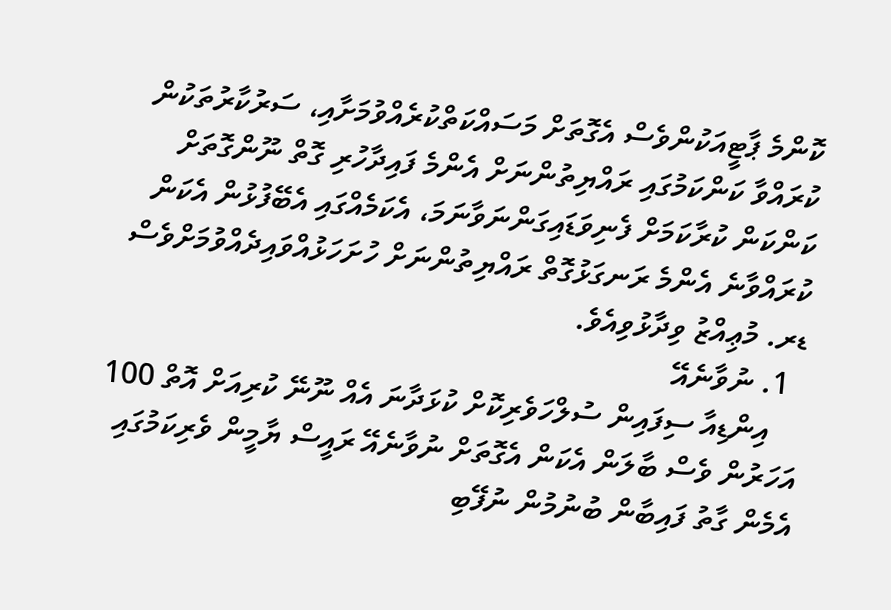ކޮންމެ ޕާޓީއަކުންވެސް އެގޮތަށް މަސައްކަތްކުރެއްވުމަށާއި، ސަރުކާރުތަކުން ކުރައްވާ ކަންކަމުގައި ރައްޔިތުންނަށް އެންމެ ފައިދާހުރި ގޮތް ނޫންގޮތަށް ކަންކަން ކުރާކަމަށް ފެނިވަޑައިގަންނަވާނަމަ، އެކަމެއްގައި އެބޭފުޅުން އެކަން ކުރައްވާނެ އެންމެ ރަނގަޅުގޮތް ރައްޔިތުންނަށް ހުށަހަޅުއްވައިދެއްވުމަށްވެސް ޑރ. މުޢިއްޒު ވިދާޅުވިއެވެ.
  1. ނުވާނެއޭ
    އިންޑިއާ ސިފައިން ސުލްހަވެރިކޮށް ކުޅަދާނަ އެއް ނޫނޭ ކުރިއަށް އޮތް 100 އަހަރުން ވެސް ބާލަން އެކަން އެގޮތަށް ނުވާނެއޭ ރައީސް ޔާމީން ވެރިކަމުގައި އެމެން ގާތު ފައިބާން ބުނުމުން ނުފޭބި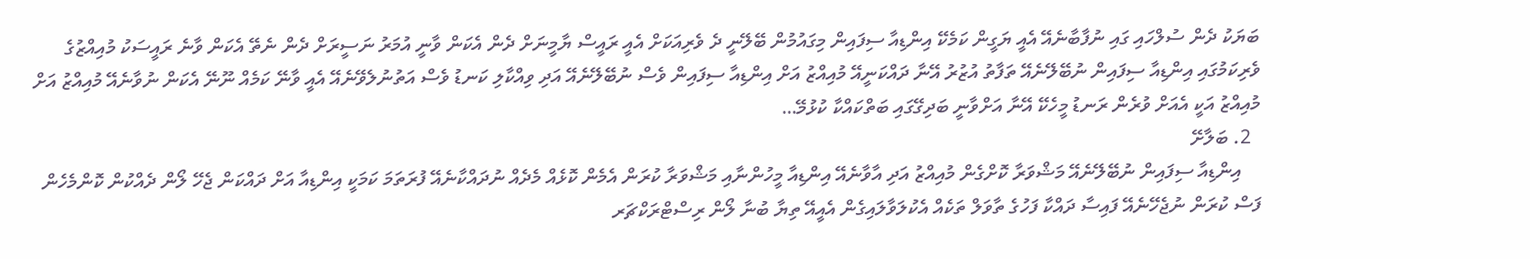ބަޔަކު ދެން ސުލްހައި ގައި ނުފާބާނެއޭ އެއީ ޔަގީން ކަމެކޭ އިންޑިއާ ސިފައިން މިގައުމުން ބޭލޭނީ ދެ ވެރިއަކަށް އެއީ ރައީސް ޔާމީނަށް ދެން އެކަން ވާނީ އުމަރު ނަސީރަށް ދެން ނެތޭ އެކަން ވާނެ ރައީސަކު މުއިއްޒުގެ ވެރިކަމުގައި އިންޑިއާ ސިފައިން ނުބޭލޭނެއޭ ތަފާތު އުޒުރު އޭނާ ދައްކަނީއޭ މުއިއްޒު އަށް އިންޑިއާ ސިފައިން ވެސް ނުބޭލޭނެއޭ އަދި ވިއްކާލި ކަނޑު ވެސް އަތުނުލެވޭނެއޭ އެއީ ވާނޭ ކަމެއް ނޫނޭ އެކަން ނުވާނެއޭ މުއިއްޒު އަށް މުއިއްޒު އަކީ އެއަށް ވުރެން ރަނޑު މީހެކޭ އޭނާ އަށްވާނީ ބަދިގޭގައި ބަތްކައްކާ ކުޅުމޭ…
  2. ބަލާށޭ
    އިންޑިއާ ސިފައިން ނުބޭލޭނެއޭ މަޝްވަރާ ކޮށްގެން މުއިއްޒު އަދި އާވާނެއޭ އިންޑިއާ މީހުންނާއި މަޝްވަރާ ކުރަން އެމެން ކޮޅެއް މެދެއް ނުދައްކާނެއޭ ފުރަތަމަ ކަމަކީ އިންޑިއާ އަށް ދައްކަން ޖެހޭ ލޯން ދެއްކުން ކޮންމެހެން ފަސް ކުރަން ނުޖެހޭނެއޭ ފައިސާ ދައްކާ ފަހުގެ ތާވަލް ތަކެއް އެކުލަވާލައިގެން އެއީއޭ ތިޔާ ބުނާ ލޯން ރިސްޓްރަކްޗަރ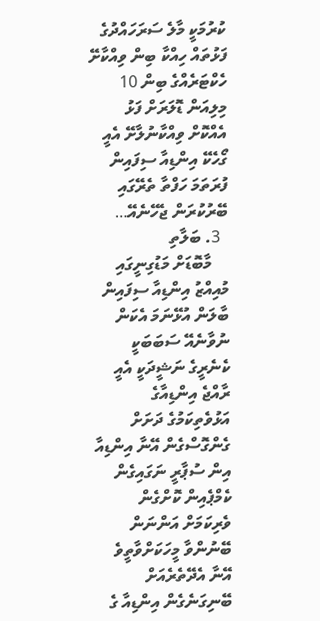ކުރުމަކީ މާލެ ސަރަހައްދުގެ ފަޅުތައް ހިއްކާ ބިން ވިއްކާށޭ ހެކްޓަރެއްގެ ބިން 10 މިލިއަން ޑޮލަރަށް ފަޅު އެއްކޮށް ވިއްކާނުލާށޭ އެއީ ގޯހެކޭ އިންޑިއާ ސިފައިން ފުރަތަމަ ހަފްތާ ތެރޭގައި ބޭރުކުރަން ޖެހޭނެއޭ…
  3. ބަލާތި
    މާބޮޑަށް މަޑުގިނީގައި މުއިއްޒު އިންޑިއާ ސިފައިން ބާލަން އުޅޭނަމަ އެކަން ނުވާނެއޭ ސަބަބަކީ ކެނެރީގެ ނަޝީދަކީ އެއީ ރާއްޖެ އިންޑިއާގެ އަޅުވެތިކަމުގެ ދަށަށް ގެންގޮސްގެން އޭނާ އިންޑިއާ އިން ސުޕާރީ ނަގައިގެން ކެމްޕެއިން ކޮށްގެން ވެރިކަމަށް އަންނަން ބޭނުންވާ މީހަކަށްވާތީވެ އޭނާ އެދޭތެރެއަށް ބޭނިގަނެގެން އިންޑިއާ ގެ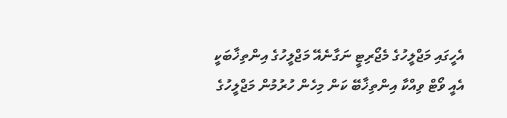އެހީގައި މަޖްލީހުގެ މެޖޯރިޓީ ނަގާނެއޭ މަޖްލީހުގެ އިންތިޚާބަކީ އެއީ ވޯޓް ވިއްކާ އިންތިޚާބޭ ކަން މިހެން ހުރުމުން މަޖްލީހުގެ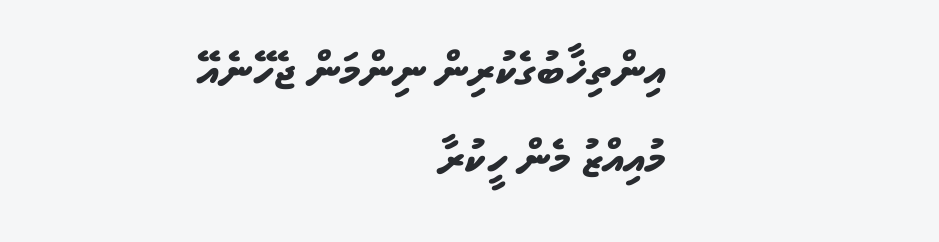އިންތިޚާބުގެކުރިން ނިންމަން ޖެހޭނެއޭ މުއިއްޒު މެން ހީކުރާ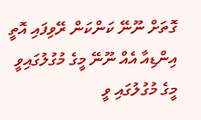ގޮތަށް ނޫނޭ ކަންކަން ރޭވިފައި އޮތީ އިންޑިއާ އެއް ނޫނޭ މީގެ މުގުލުގައިވީ މީގެ މުގުލުގައި ވީ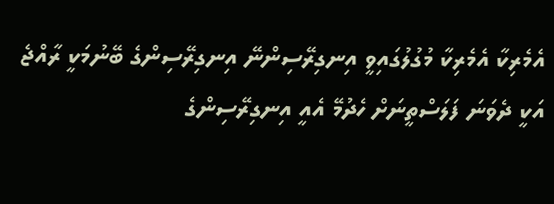އެމެރިކާ އެމެރިކާ މުގުލުގައިވީ އިނގިރޭސިންނޭ އިނގިރޭސިންގެ ބޭނުމަކީ ރާއްޖެ އަކީ ދެވަނަ ފަލަސްތީނަށް ހެދުމޭ އެއީ އިނގިރޭސިންގެ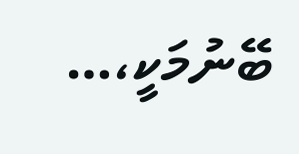ބޭނުމަކީ،…